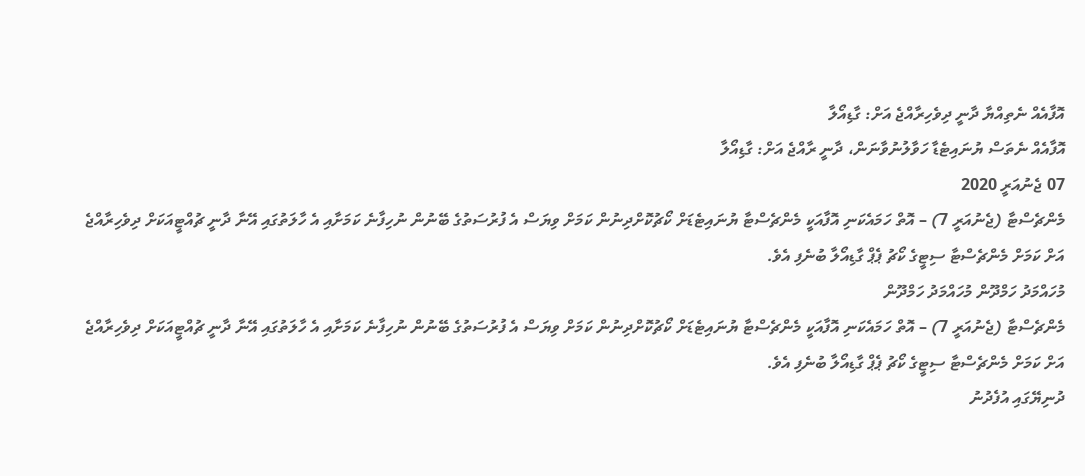އޮފާއެއް ނެތިއްޔާ ދާނީ ދިވެހިރާއްޖެ އަށް: ގާޑިއޯލާ
އޮފާއެއް ނެތަސް ޔުނައިޓެޑާ ހަވާލުނުވާނަން، ދާނީ ރާއްޖެ އަށް: ގާޑިއޯލާ
07 ޖެނުއަރީ 2020
މެންޗެސްޓާ (ޖެނުއަރީ 7) – އޮތް ހަމައެކަނި އޮފާއަކީ މެންޗެސްޓާ ޔުނައިޓެޑަށް ކޯޗުކޮށްދިނުން ކަމަށް ވިޔަސް އެ ފުރުސަތުގެ ބޭނުން ނުހިފާނެ ކަމަށާއި އެ ހާލަތުގައި އޭނާ ދާނީ ޗުއްޓީއަކަށް ދިވެހިރާއްޖެ އަށް ކަމަށް މެންޗެސްޓާ ސިޓީގެ ކޯޗު ޕެޕް ގާޑިއޯލާ ބުނެފި އެވެ.
މުހައްމަދު ހަމްދޫން މުހައްމަދު ހަމްދޫން
މެންޗެސްޓާ (ޖެނުއަރީ 7) – އޮތް ހަމައެކަނި އޮފާއަކީ މެންޗެސްޓާ ޔުނައިޓެޑަށް ކޯޗުކޮށްދިނުން ކަމަށް ވިޔަސް އެ ފުރުސަތުގެ ބޭނުން ނުހިފާނެ ކަމަށާއި އެ ހާލަތުގައި އޭނާ ދާނީ ޗުއްޓީއަކަށް ދިވެހިރާއްޖެ އަށް ކަމަށް މެންޗެސްޓާ ސިޓީގެ ކޯޗު ޕެޕް ގާޑިއޯލާ ބުނެފި އެވެ.
ދުނިޔޭގައި އުފެދުނު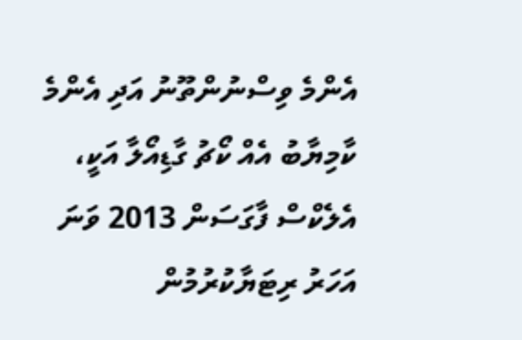އެންމެ ވިސްނުންތޫނު އަދި އެންމެ ކާމިޔާބު އެއް ކޯޗު ގާޑިއޯލާ އަކީ، އެލެކްސް ފާގަސަން 2013 ވަނަ އަހަރު ރިޓަޔާކުރުމުން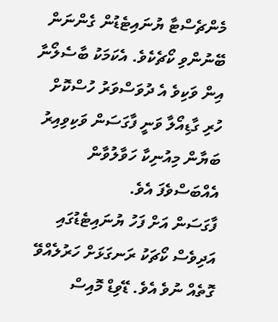މެންޗެސްޓާ ޔުނައިޓެޑުން ގެންނަން ބޭނުންވި ކޯޗެކެވެ. އެކަމަކު ބާސެލޯނާ އިން ވަކިވެ އެ ދުވަސްވަރު ހުސްކޮށް ހުރި ގާޑިއޯލާ ވަނީ ފާގަސަން ވަކިވިއިރު ބަޔާން މިއުނިކާ ހަވާލުވާން އެއްބަސްވެފަ އެވެ.
ފާގަސަން އަށް ފަހު ޔުނައިޓެޑުގައި އަދިވެސް ކޯޗަކު ރަނގަޅަށް ހަރުލެއްވޭ ގޮތެއް ނުވެ އެވެ. ޑޭވިޑް މޮއިސް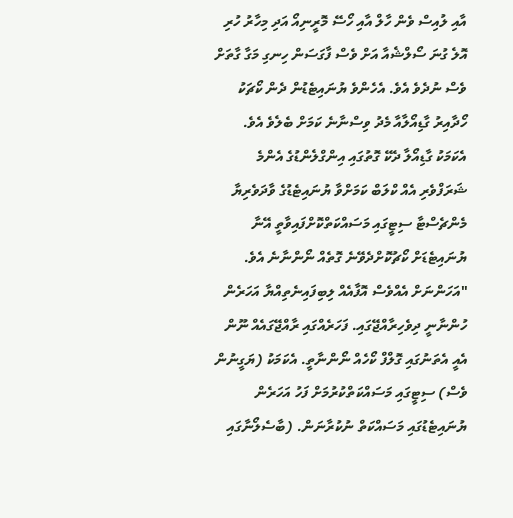އާއި ލުއިސް ވެން ހާލް އާއި ހޯސޭ މޮރީނިއޯ އަދި މިހާރު ހުރި އޮލެ ގުނަ ސޯލްޝެއާ އަށް ވެސް ފާގަސަން ހިނގި މަގާ ގާތަށް ވެސް ނުދެވެ އެވެ. އެހެންވެ ޔުނައިޓެޑުން ދެން ކޯޗަކު ހޯދާއިރު ގާޑިއޯލާއާ މެދު ވިސްނާނެ ކަމަށް ބެލެވެ އެވެ.
އެކަމަކު ގާޑިއޯލާ ދެކޭ ގޮތުގައި އިންގްލެންޑުގެ އެންމެ ޝަރަފްވެރި އެއް ކްލަބް ކަމަށްވާ ޔުނައިޓެޑުގެ ވާދަވެރިޔާ މެންޗެސްޓާ ސިޓީގައި މަސައްކަތްކޮށްފައިވާތީ އޭނާ ޔުނައިޓެޑަށް ކޯޗުކޮށްދެވޭނެ ގޮތެއް ނޯންނާނެ އެވެ.
"އަހަންނަށް އެއްވެސް އޮފާއެއް ލިބިފައިނެތިއްޔާ އަހަރެން ހުންނާނީ ދިވެހިރާއްޖޭގައި. ފަހަރެއްގައި ރާއްޖޭގައެއް ނޫން އެއީ އެތަނުގައި ގޮލްފް ކޯހެއް ނޯންނާތީ. އެކަމަކު (ޔަގީނުން ވެސް) ސިޓީގައި މަސައްކަތްކުރުމަށް ފަހު އަހަރެން ޔުނައިޓެޑުގައި މަސައްކަތް ނުކުރާނަން. (ބާސެލޯނާގައި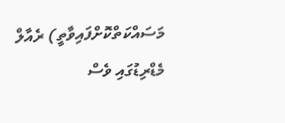މަސައްކަތްކޮށްފައިވާތީ) ރެއާލް މެޑްރިޑުގައި ވެސް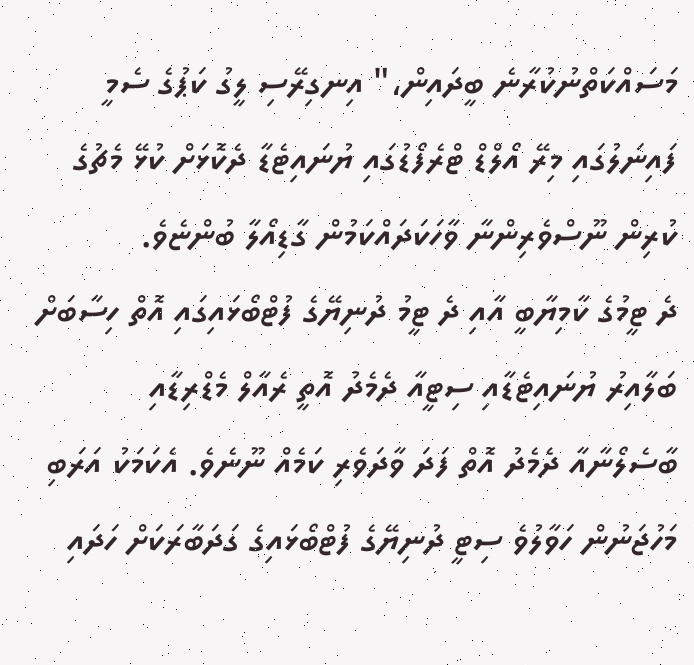މަސައްކަތްނުކުރާނެ ބީދައިން،" އިނގިރޭސި ލީގު ކަޕުގެ ސެމީ ފައިނަލުގައި މިރޭ އޯލްޑް ޓްރެފޯޑުގައި ޔުނައިޓެޑާ ދެކޮޅަށް ކުޅޭ މެޗުގެ ކުރިން ނޫސްވެރިންނާ ވާހަކަދައްކަމުން ގާޑިއޯލާ ބުންޏެވެ.
ދެ ޓީމުގެ ކާމިޔާބީ އާއި ދެ ޓީމު ދުނިޔޭގެ ފުޓްބޯޅައިގައި އޮތް ހިސާބަށް ބަލާއިރު ޔުނައިޓެޑާއި ސިޓީއާ ދެމެދު އޮތީ ރެއާލް މެޑްރިޑާއި ބާސެލޯނާއާ ދެމެދު އޮތް ފަދަ ވާދަވެރި ކަމެއް ނޫނެވެ. އެކަމަކު އަރަބި މަހުޖަނުން ހަވާލުވެ ސިޓީ ދުނިޔޭގެ ފުޓްބޯޅައިގެ ގަދަބާރަކަށް ހަދައި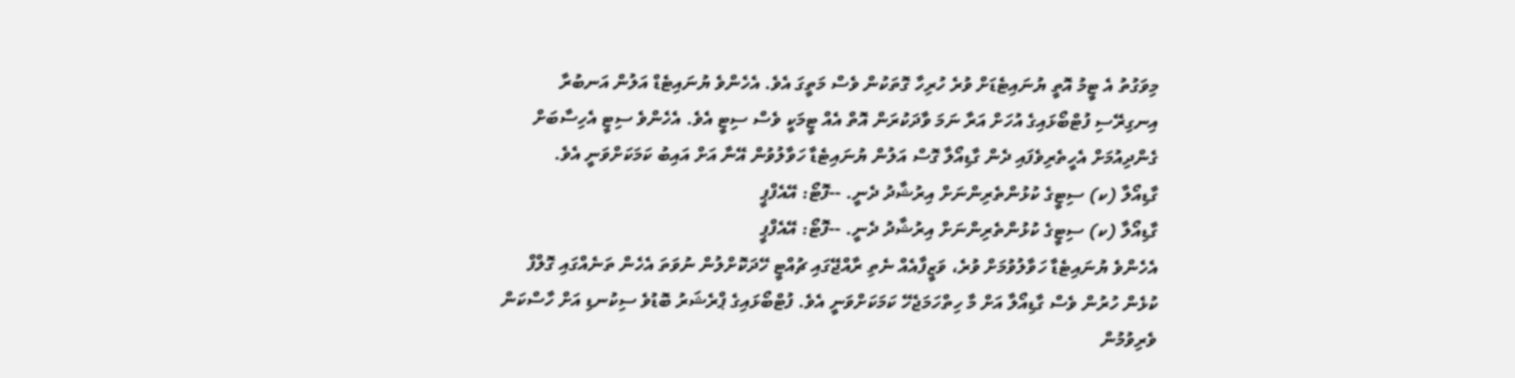މިވަގުތު އެ ޓީމު އޮތީ ޔުނައިޓެޑަށް ވުރެ ހުރިހާ ގޮތަކުން ވެސް މަތީގަ އެވެ. އެހެންވެ ޔުނައިޓެޑް އަލުން އަނބުރާ އިނގިރޭސި ފުޓްބޯޅައިގެ އުހަށް އަރާ ނަމަ ވާދަކުރަން އޮތް އެއް ޓީމަކީ ވެސް ސިޓީ އެވެ. އެހެންވެ ސިޓީ އެހިސާބަށް ގެންދިއުމަށް އެހީތެރިވެފައި ދެން ގާޑިއޯލާ ގޮސް އަލުން ޔުނައިޓެޑާ ހަވާލުވުން އޭނާ އަށް އައިބު ކަމަކަށްވަނީ އެވެ.
ގާޑިއޯލާ (ކ) ސިޓީގެ ކުޅުންތެރިންނަށް އިރުޝާދު ދެނީ. --ފޮޓޯ: އޭއެފްޕީ
ގާޑިއޯލާ (ކ) ސިޓީގެ ކުޅުންތެރިންނަށް އިރުޝާދު ދެނީ. --ފޮޓޯ: އޭއެފްޕީ
އެހެންވެ ޔުނައިޓެޑާ ހަވާލުވުމަށް ވުރެ، ވަޒީފާއެއް ނެތި ރާއްޖޭގައި ޗުއްޓީ ހޭދަކޮށްލުން ނުވަތަ އެހެން ތަނެއްގައި ގޮލްފް ކުޅެން ހުރުން ވެސް ގާޑިއޯލާ އަށް މާ ހިތްހަމަޖެހޭ ކަމަކަށްވަނީ އެވެ. ފުޓްބޯޅައިގެ ޕްރެޝަރު ބޮޑުވެ ސިކުނޑި އަށް ހާސްކަން ވެރިވުމުން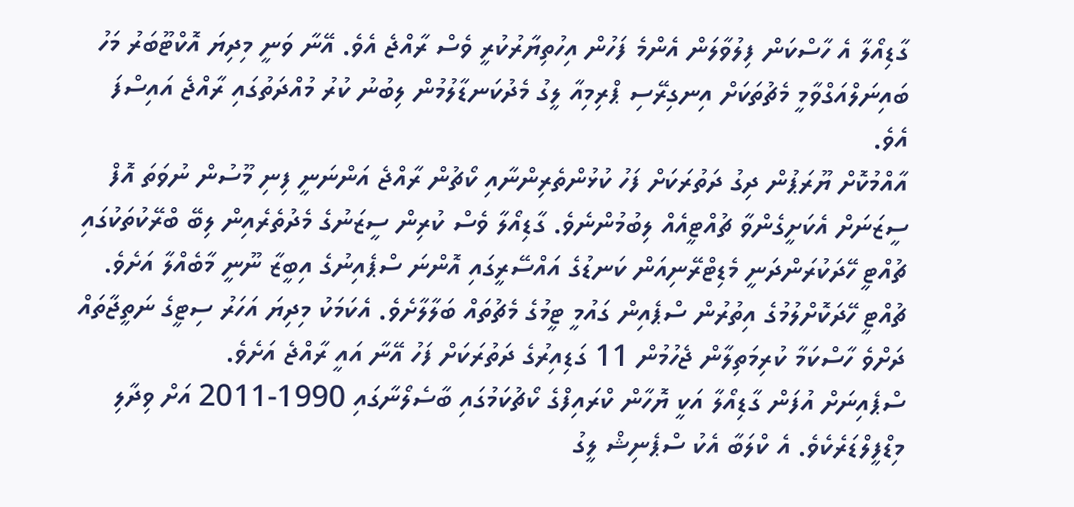ގާޑިއޯލާ އެ ހާސްކަން ފިލުވާލަން އެންމެ ފަހުން އިހުތިޔާރުކުރީ ވެސް ރާއްޖެ އެވެ. އޭނާ ވަނީ މިދިޔަ އޮކްޓޫބަރު މަހު ބައިނަލްއަގްވާމީ މެޗުތަކަށް އިނގިރޭސި ޕްރިމިއާ ލީގު މެދުކަނޑާލުމުން ލިބުނު ކުރު މުއްދަތުގައި ރާއްޖެ އައިސްފަ އެވެ.
އާއްމުކޮށް ޔޫރަޕުން ދިގު ދަތުރަކަށް ފަހު ކުޅުންތެރިންނާއި ކޯޗުން ރާއްޖެ އަންނަނީ ފިނި މޫސުން ނުވަތަ އޮފް ސީޒަނަށް އެކަށީގެންވާ ޗުއްޓީއެއް ލިބުމުންނެވެ. ގާޑިއޯލާ ވެސް ކުރިން ސީޒަނުގެ މެދުތެރެއިން ލިބޭ ބްރޭކުތަކުގައި ޗުއްޓީ ހޭދަކުރަންދަނީ މެޑިޓްރޭނިއަން ކަނޑުގެ އައްސޭރީގައި އޮންނަ ސްޕެއިނުގެ އިބީޒާ ނޫނީ މާބެއްލާ އަށެވެ. ޗުއްޓީ ހޭދަކޮށްލުމުގެ އިތުރުން ސްޕެއިން ގައުމީ ޓީމުގެ މެޗުތައް ބަލާލާށެވެ. އެކަމަކު މިދިޔަ އަހަރު ސިޓީގެ ނަތީޖާތައް ދަށްވެ ހާސްކަމާ ކުރިމަތިލާން ޖެހުމުން 11 ގަޑިއިރުގެ ދަތުރަކަށް ފަހު އޭނާ އައީ ރާއްޖެ އަށެވެ.
ސްޕެއިނަށް އުފަން ގާޑިއޯލާ އަކީ ޔޮހާން ކްރައިފްގެ ކޯޗުކަމުގައި ބާސެލޯނާގައި 1990-2011 އަށް ވިދާލި މިޑްފީލްޑަރެކެވެ. އެ ކްލަބާ އެކު ސްޕެނިޝް ލީގު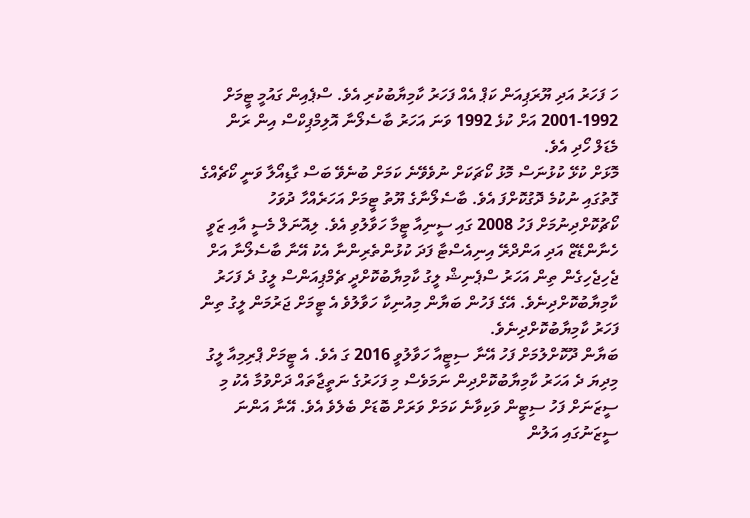ހަ ފަހަރު އަދި ޔޫރަޕިއަން ކަޕް އެއް ފަހަރު ކާމިޔާބުކުރި އެވެ. ސްޕެއިން ގައުމީ ޓީމަށް 1992-2001 އަށް ކުޅެ 1992 ވަނަ އަހަރު ބާސެލޯނާ އޮލިމްޕިކްސް އިން ރަން މެޑަލް ހޯދި އެވެ.
މޮޅަށް ކުޅޭ ކުޅުނަސް މޮޅު ކޯޗަކަށް ނުވެވޭނެ ކަމަށް ބުނެވޭ ބަސް ގާޑިއޯލާ ވަނީ ކޯޗެއްގެ ގޮތުގައި ނުކުމެ ދޮގުކޮށްފަ އެވެ. ބާސެލޯނާގެ ޔޫތު ޓީމަށް އަހަރެއްހާ ދުވަހު ކޯޗުކޮށްދިނުމަށް ފަހު 2008 ގައި ސީނިއާ ޓީމާ ހަވާލުވި އެވެ. ލިއޮނަލް މެސީ އާއި ޒަވީ ހެނާންޑޭޒް އަދި އަންދްރޭ އިނިއެސްޓާ ފަދަ ކުޅުންތެރިންނާ އެކު އޭނާ ބާސެލޯނާ އަށް ޖެހިޖެހިގެން ތިން އަހަރު ސްޕެނިޝް ލީގު ކާމިޔާބުކޮށްދީ ޗެމްޕިއަންސް ލީގު ދެ ފަހަރު ކާމިޔާބުކޮށްދިނެވެ. އޭގެ ފަހުން ބަޔާން މިއުނިކާ ހަވާލުވެ އެ ޓީމަށް ޖަރުމަން ލީގު ތިން ފަހަރު ކާމިޔާބުކޮށްދިނެވެ.
ބަޔާން ދޫކޮށްލުމަށް ފަހު އޭނާ ސިޓީއާ ހަވާލުވީ 2016 ގަ އެވެ. އެ ޓީމަށް ޕްރިމިއާ ލީގު މިދިޔަ ދެ އަހަރު ކާމިޔާބުކޮށްދިން ނަމަވެސް މި ފަހަރުގެ ނަތީޖާތައް ދަށްވުމާ އެކު މި ސީޒަނަށް ފަހު ސިޓީން ވަކިވާނެ ކަމަށް ވަރަށް ބޮޑަށް ބެލެވެ އެވެ. އޭނާ އަންނަ ސީޒަނުގައި އަލުން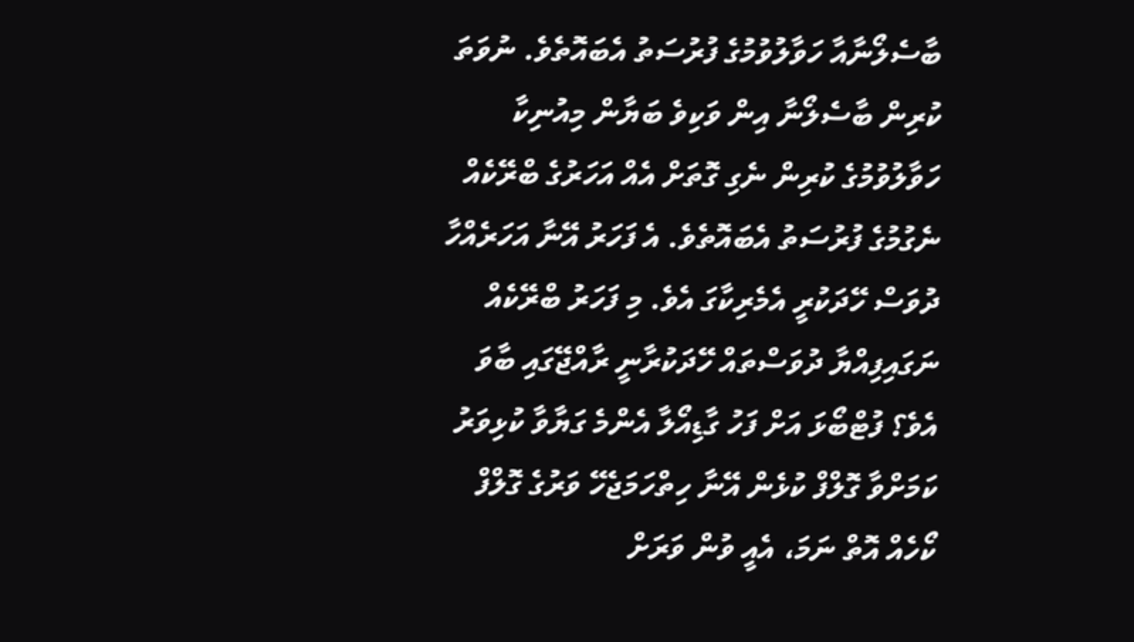ބާސެލޯނާއާ ހަވާލުވުމުގެ ފުރުސަތު އެބައޮތެވެ. ނުވަތަ ކުރިން ބާސެލޯނާ އިން ވަކިވެ ބަޔާން މިއުނިކާ ހަވާލުވުމުގެ ކުރިން ނެގި ގޮތަށް އެއް އަހަރުގެ ބްރޭކެއް ނެގުމުގެ ފުރުސަތު އެބައޮތެވެ. އެ ފަހަރު އޭނާ އަހަރެއްހާ ދުވަސް ހޭދަކުރީ އެމެރިކާގަ އެވެ. މި ފަހަރު ބްރޭކެއް ނަގައިފިއްޔާ ދުވަސްތައް ހޭދަކުރާނީ ރާއްޖޭގައި ބާވަ އެވެ؟ ފުޓްބޯޅަ އަށް ފަހު ގާޑިއޯލާ އެންމެ ގަޔާވާ ކުޅިވަރު ކަމަށްވާ ގޮލްފް ކުޅެން އޭނާ ހިތްހަމަޖެހޭ ވަރުގެ ގޮލްފް ކޯހެއް އޮތް ނަމަ، އެއީ ވުން ވަރަށް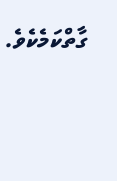ގާތްކަމެކެވެ.